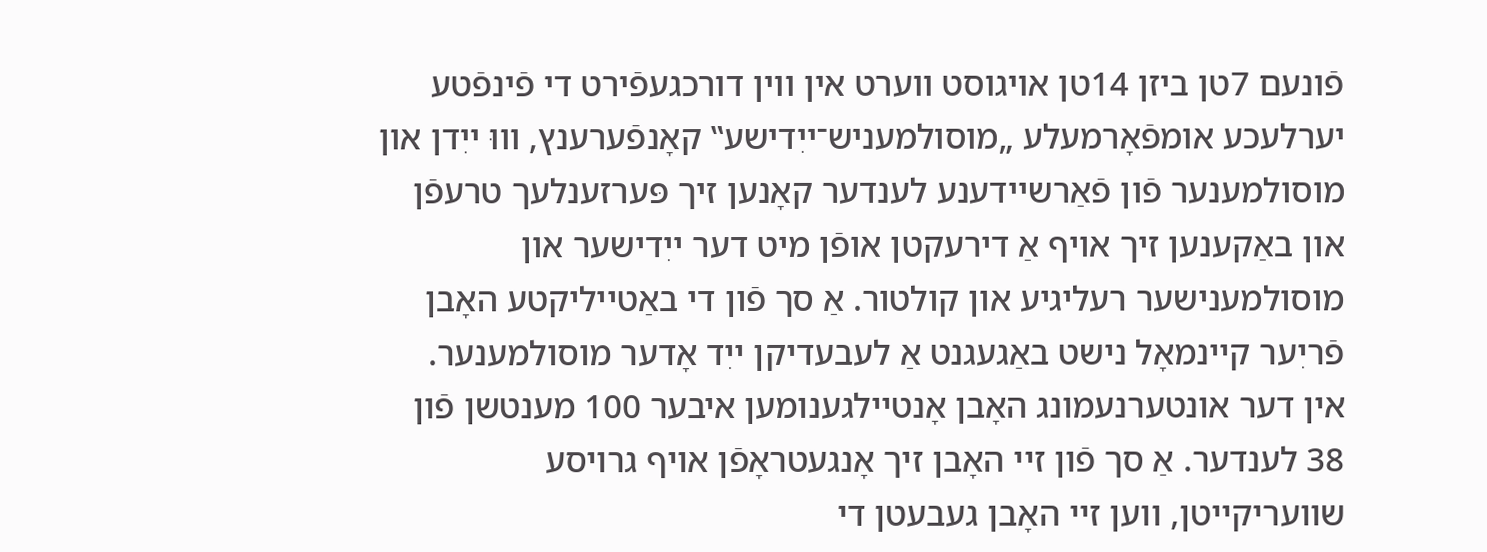פֿונעם 7טן ביזן 14טן אויגוסט ווערט אין ווין דורכגעפֿירט די פֿינפֿטע יערלעכע אומפֿאָרמעלע „מוסולמעניש־ייִדישע‟ קאָנפֿערענץ, וווּ ייִדן און מוסולמענער פֿון פֿאַרשיידענע לענדער קאָנען זיך פּערזענלעך טרעפֿן און באַקענען זיך אויף אַ דירעקטן אופֿן מיט דער ייִדישער און מוסולמענישער רעליגיע און קולטור. אַ סך פֿון די באַטייליקטע האָבן פֿריִער קיינמאָל נישט באַגעגנט אַ לעבעדיקן ייִד אָדער מוסולמענער.
אין דער אונטערנעמונג האָבן אָנטיילגענומען איבער 100 מענטשן פֿון 38 לענדער. אַ סך פֿון זיי האָבן זיך אָנגעטראָפֿן אויף גרויסע שוועריקייטן, ווען זיי האָבן געבעטן די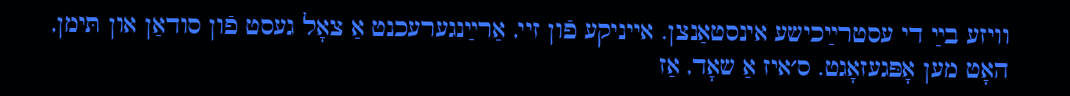וויזע בײַ די עסטרײַכישע אינסטאַנצן. אייניקע פֿון זיי, אַרײַנגערעכנט אַ צאָל געסט פֿון סודאַן און תּימן, האָט מען אָפּגעזאָגט. ס׳איז אַ שאָד, אַז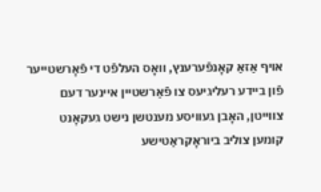אויף אַזאַ קאָנפֿערענץ, וואָס העלפֿט די פֿאָרשטייער פֿון ביידע רעליגיעס צו פֿאַרשטיין איינער דעם צווייטן, האָבן געוויסע מענטשן נישט געקאָנט קומען צוליב ביוראָקראַטישע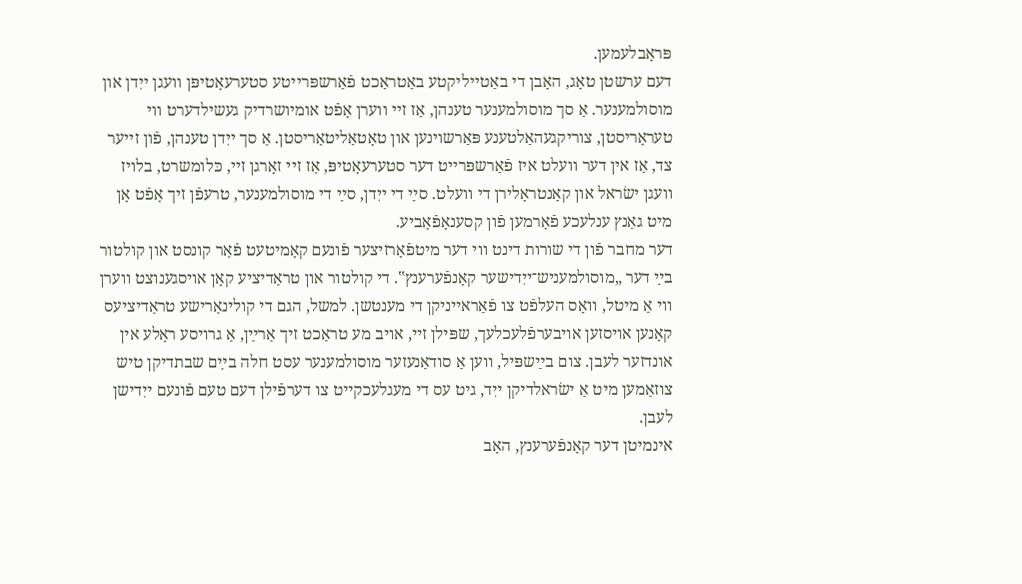פּראָבלעמען.
דעם ערשטן טאָג, האָבן די באַטייליקטע באַטראַכט פֿאַרשפּרייטע סטערעאָטיפּן וועגן ייִדן און מוסולמענער. אַ סך מוסולמענער טענהן, אַז זיי ווערן אָפֿט אומיושרדיק געשילדערט ווי טעראָריסטן, צוריקגעהאַלטענע פּאַרשוינען און טאָטאַליטאַריסטן. אַ סך ייִדן טענהן, פֿון זייער צד, אַז אין דער וועלט איז פֿאַרשפּרייט דער סטערעאָטיפּ, אַז זיי זאָרגן זיי, כּלומשרט, בלויז וועגן ישׂראל און קאָנטראָלירן די וועלט. סײַ די ייִדן, סײַ די מוסולמענער, טרעפֿן זיך אָפֿט אָן מיט גאַנץ ענלעכע פֿאָרמען פֿון קסענאָפֿאָביע.
דער מחבר פֿון די שורות דינט ווי דער מיטפֿאָרזיצער פֿונעם קאָמיטעט פֿאַר קונסט און קולטור בײַ דער „מוסולמעניש־ייִדישער קאָנפֿערענץ‟. די קולטור און טראַדיציע קאָן אויסגענוצט ווערן ווי אַ מיטל, וואָס העלפֿט צו פֿאַראייניקן די מענטשן. למשל, הגם די קולינאַרישע טראַדיציעס קאָנען אויסזען אויבערפֿלעכלעך, שפּילן זיי, אויב מע טראַכט זיך אַרײַן, אַ גרויסע ראָלע אין אונדזער לעבן. צום בײַשפּיל, ווען אַ סודאַנעזער מוסולמענער עסט חלה בײַם שבתדיקן טיש צוזאַמען מיט אַ ישׂראלדיקן ייִד, גיט עס די מעגלעכקייט צו דערפֿילן דעם טעם פֿונעם ייִדישן לעבן.
אינמיטן דער קאָנפֿערענץ, האָב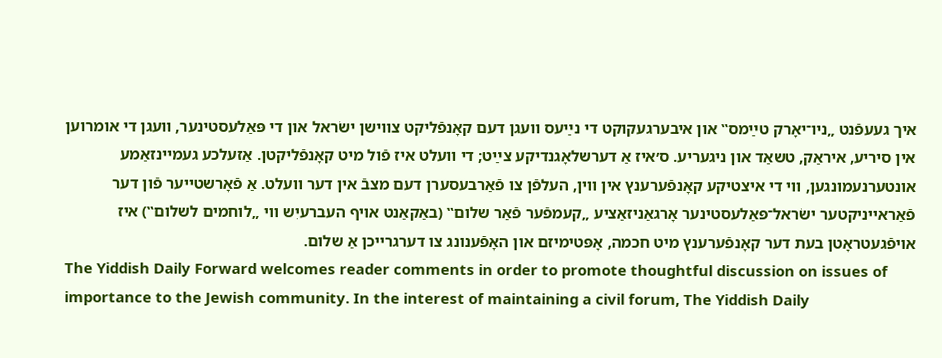איך געעפֿנט „ניו־יאָרק טײַמס‟ און איבערגעקוקט די נײַעס וועגן דעם קאָנפֿליקט צווישן ישׂראל און די פּאַלעסטינער, וועגן די אומרוען אין סיריע, איראַק, טשאַד און ניגעריע. ס׳איז אַ דערשלאָגנדיקע צײַט; די וועלט איז פֿול מיט קאָנפֿליקטן. אַזעלכע געמיינזאַמע אונטערנעמונגען, ווי די איצטיקע קאָנפֿערענץ אין ווין, העלפֿן צו פֿאַרבעסערן דעם מצבֿ אין דער וועלט. אַ פֿאָרשטייער פֿון דער פֿאַראייניקטער ישׂראל־פּאַלעסטינער אָרגאַניזאַציע „קעמפֿער פֿאַר שלום‟ (באַקאַנט אויף העברעיִש ווי „לוחמים לשלום‟) איז אויפֿגעטראָטן בעת דער קאָנפֿערענץ מיט חכמה, אָפּטימיזם און האָפֿענונג צו דערגרייכן אַ שלום.
The Yiddish Daily Forward welcomes reader comments in order to promote thoughtful discussion on issues of importance to the Jewish community. In the interest of maintaining a civil forum, The Yiddish Daily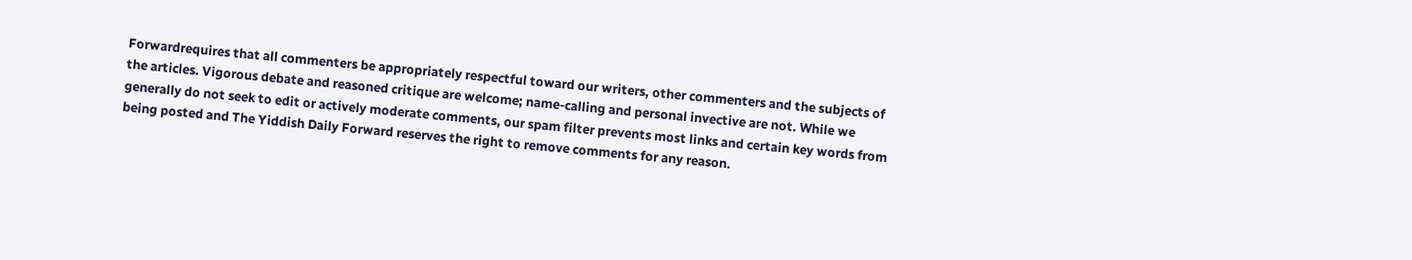Forwardrequires that all commenters be appropriately respectful toward our writers, other commenters and the subjects of the articles. Vigorous debate and reasoned critique are welcome; name-calling and personal invective are not. While we generally do not seek to edit or actively moderate comments, our spam filter prevents most links and certain key words from being posted and The Yiddish Daily Forward reserves the right to remove comments for any reason.